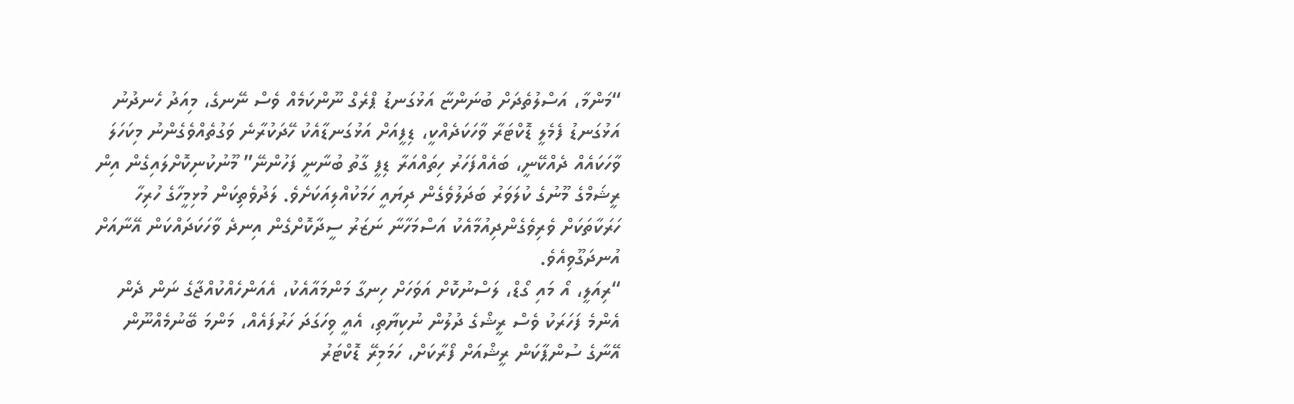“މަންމާ، އަސްލުތެދަށް ބުނަންޏާ އަޅުގަނޑު ޕްރެގް ނޫންކަމެއް ވެސް ނޭނގެ، މިއަދު ހެނދުނު އަޅުގަނޑު ފެމެލީ ޑޮކްޓަރާ ވާހަކަދެއްކީ، ޑިފީއަށް އަޅުގަނޑާއެކު ހޭދަކުރާނެ ވަގުތެއްވެގެންނު މިކަހަލަ ވާހަކައެއް ދެއްކޭނީ، ބައެއްފަހަރު ހިތައްއަރާ ޑިފީ ގާތު ބުނާނީ ފަހުންނޭ” މޫނުކުނިކޮށްލައިގެން އިން ރީޝަމްގެ މޫނުގެ ކުލަވަރު ބަދަލުވެގެން ދިޔައީ ހަމަކުއްލިއަކަށެވެ. ލަދުވެތިކަން މުޅިމީހާގެ ހުރިހާ ހަރަކާތަކަށް ވެރިވެގެންދިއުމާއެކު އަސްމަހާނާ ނަޒަރު ސީދާކޮށްގެން އިނދެ ވާހަކަދައްކަން އޭނާއަށް އުނދަގޫވިއެވެ.
“ރިއަލީ، އޯ މައި ގޯޑް، ލަސްނުކޮށް އަވަހަށް ހިނގާ މަންމައާއެކު، އެއަންހެއްކުއްޖާގެ ނަން ދެން އެންމެ ފަހަރަކު ވެސް ރީޝްގެ ދުލުން ނުކިޔާތި، އެއީ ވިހަގަދަ ހަރުފައެއް، މަންމަ ބޭނުމެއްނޫން އޭނާގެ ސުންޕާކަން ރީޝްއަށް ފޯރާކަށް، ހަމަމިރޭ ޑޮކްޓަރު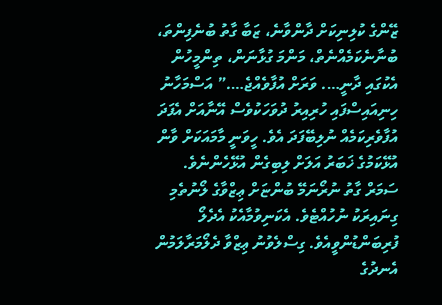ޒޭންގެ ކުލިނިކަށް ދާންވާނެ، ޒަބާ ގާތު ބުނެފިންތަ، ބުނާނެކަމެއްނެތް، މަންމަ ގުޅާނަން، ތިންމީހުން އެކުގައި ދާނީ…. ވަރަށް އުފާވެއްޖެ….” އަސްމަހާނު ހިނިއައިސްފައި ހުރިއިރު ދުވަހަކުވެސް އޭނާއަށް އެފަދަ އުފާވެރިކަމެއް ނުލިބޭފަދަ އެވެ. ހީވަނީ މާމައަކަށް ވާން އުޅޭކަމުގެ ޚަބަރު އަލަށް ލިބިގެން އުޅޭހެންނެވެ.
ސަމަރް ގާތު ނުރޯނަމޭ ބުންޏަށް ޢިޒްވާގެ ލޯނުތެމި ގިނައިރަކު ނުހުއްޓެވެ. އެކަނިވުމާއެކު އެދެލޯ ފުރިބަންޑުންވީއެވެ. ގިސްލެވުނު ޢިޒްވާ ދެލޯމަރާލަމުން އެނދުގެ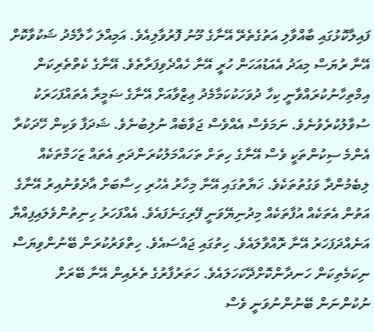ފައިލާކޮޅުގައި ބާއްވާލި އަތުގެތެރޭ އޭނާގެ މޫނު ފޮރުވާލިއެވެ. އަމިއްލަ ހާލާމެދު ޝަކުވާކޮށް އޭނާ ރުޔަސް މިއަދު އެއަޑުއަހަން ހުރީ އޭނާ ހެއްދެވިފަރާތެވެ. އޭނާގެ ކެތްތެރިކަން އިމްތިހާނުކުރައްވާނީ ކިހާ ދުވަހަކުކަމާމެދު ޢިޒްވާއަށް އޭނާގެ ޟަމީރާ އެތައްފަހަރަކު ސުވާލުކުރެވުނެވެ. ނަމަވެސް އެއްވެސް ޖަވާބެއް ނުލިބުނެވެ. ޝަދަފާ ވަކިން ހޭދަކުރާ އެންމެ ސިކުންތަކީ ވެސް އޭނާގެ ހިތަށް ތަހައްމަލުކުރަންދަތި އެތައް ޒަހަމްތަކެއް ލިބެމުންދާ ވަގުތުތަކެވެ. ޚަޔާތުގައި އޭނާ މިހާރު އެހުރި ހިސާބަށް އާދެވުނުއިރު އޭނާގެ އަތުން އެތަކެއް އުފާތަކެއް މިދުނިޔޭވަނީ ފޭރިގަނެފައެވެ. އެއްފަހަރު ހިނިތުންވެލައިފިއްޔާ އަނެއްދަފަހަރު އޭނާ ރޮއްވާލައެވެ. ހިތުގައި ޖައްސައެވެ. ހިތްވަރުކުރަން ބޭނުންވިޔަސް ނިކަމެތިކަން ހަނދާންކޮށްދޭކަހަލައެވެ. ހަތަރުފާރުގެ ތެރެއިން އޭނާ ބޭރަށް ނުކުންނަން ބޭނުންނުވަނީ ވެސް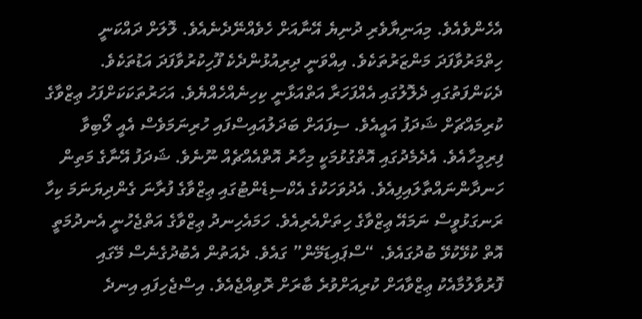އެހެންވެއެވެ. މިއަނިޔާވެރި ދުނިޔެ އޭނާއަށް ހެވެއްނޭދެނެއެވެ. ލޮލަށް ދައްކަނީ ހިތްމަރުވާފަދަ މަންޒަރުތަކެވެ. އިއްވަނީ ދިރިއުޅުންދެކެ ފޫހިކުރުވާފަދަ އަޑުތަކެވެ. ދެކަންފަތުގައި ދެލޮލުގައި އެއްފަހަރާ އަތްއަޅާނީ ކިހިނެއްހެއްޔެވެ. އަހަރުތަކަކަށްފަހު ޢިޒްވާގެ ކުރިމައްޗަށް ޝަދަފު އައީއެވެ. ސިފައަށް ބަދަލުއައިސްފައި ހުރިނަމަވެސް އެއީ ލޯބިވާ ފިރިމީހާއެވެ. އެދެމެދުގައި އޮތްގުޅުމަކީ މިހާރު އޮތްއެއްޗެއް ނޫނެވެ. ޝަދަފު އޭނާގެ މަތިން ހަނދާންނައްތާލައިފިއެވެ. އެދުވަހަކުގެ އެކްސިޑެންޓުގައި ޢިޒްވާގެ ފުރާނަ ގެންދިޔަނަމަ ކިހާ ރަނގަޅުވީސް ނަމައޭ ޢިޒްވާގެ ހިތަށްއެރިއެވެ. ހަމައެހިނދު ޢިޒްވާގެ އަތްޖެހުނީ އެނދުމަތީ އޮތް ކުޅޭކުޅޭ ބުދުގައެވެ. “ސްޕައިޑަމޭން” ގައެވެ. ދެއަތުން އެބުދުގެނެސް މޭގައި ފޮރުވާލުމާއެކު ޢިޒްވާއަށް ކުރިއަށްވުރެ ބާރަށް ރޮވިއްޖެއެވެ. އިސްޖެހިފައި އިނދެ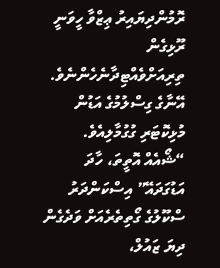ރޮމުންދިޔައިރު ޢިޒްވާ ހީވަނީ ރޫޅިގެން ތިރިއަށްވެއްޓިދާނެހެންނެވެ. އޭނާގެ ގިސްލުމުގެ އަޑުން މުޅިކޮޓަރި ގުގުމާލިއެވެ.
“ޝޯއެއް އޮތީތަ، ހާދަ އަޑުގަދައޭ” އިސްކަންދަރު ސްކޫލުގެ ގޯތިތެރެއަށް ވަދެގެން ދިޔަ ޒައުލް،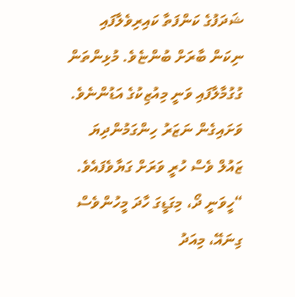ޝަދަފުގެ ކަންފަތާ ކައިރިވެލާފައި ނިކަން ބާރަށް ބުންޏެވެ. މުޅިންތަން ގުގުމާލާފައި ވަނީ މިއުޒިކުގެ އަޑުންނެވެ. ވަށައިގެން ނަޒަރު ހިންގަމުންދިޔަ ޒައުލް ވެސް ހުރީ ވަރަށް ގަޔާވެފައެވެ.
“ހީވަނީ ދޯ، މިގަޑީގަ ހާދަ މީހުންވެސް ގިނައޭ، މިއަދު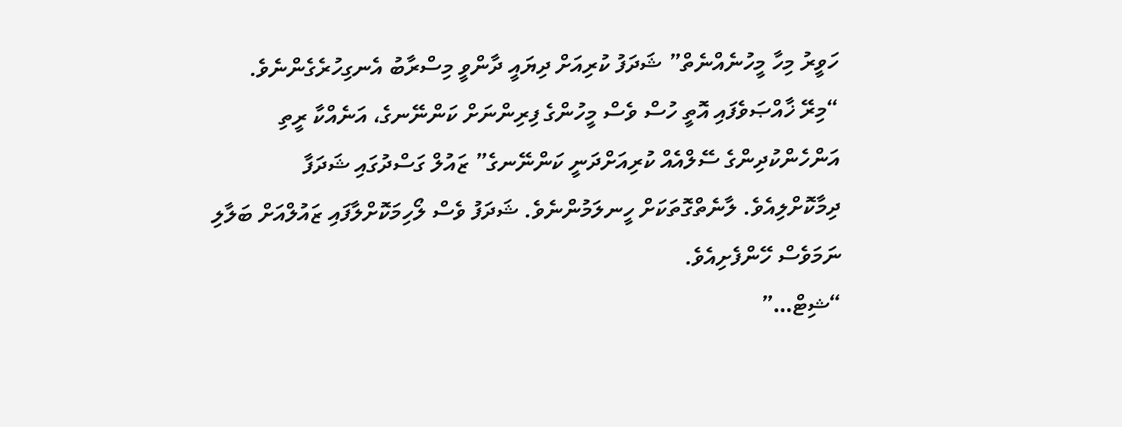ހަވީރު މިހާ މީހުނެއްނެތް” ޝަދަފު ކުރިއަށް ދިޔައީ ދާންވީ މިސްރާބު އެނގިހުރެގެންނެވެ.
“މިރޭ ޚާއްޞަވެފައި އޮތީ ހުސް ވެސް މީހުންގެ ފިރިންނަށް ކަންނޭނގެ، އަނެއްކާ ރީތި އަންހެންކުދިންގެ ސޭލްއެއް ކުރިއަށްދަނީ ކަންނޭނގެ” ޒައުލް ގަސްދުގައި ޝަދަފާ ދިމާކޮށްލިއެވެ. ލާނެތްގޮތަކަށް ހީނލަމުންނެވެ. ޝަދަފު ވެސް ލޯހިމަކޮށްލާފައި ޒައުލްއަށް ބަލާލި ނަމަވެސް ހޭންފެށިއެވެ.
“ޝިޓް…”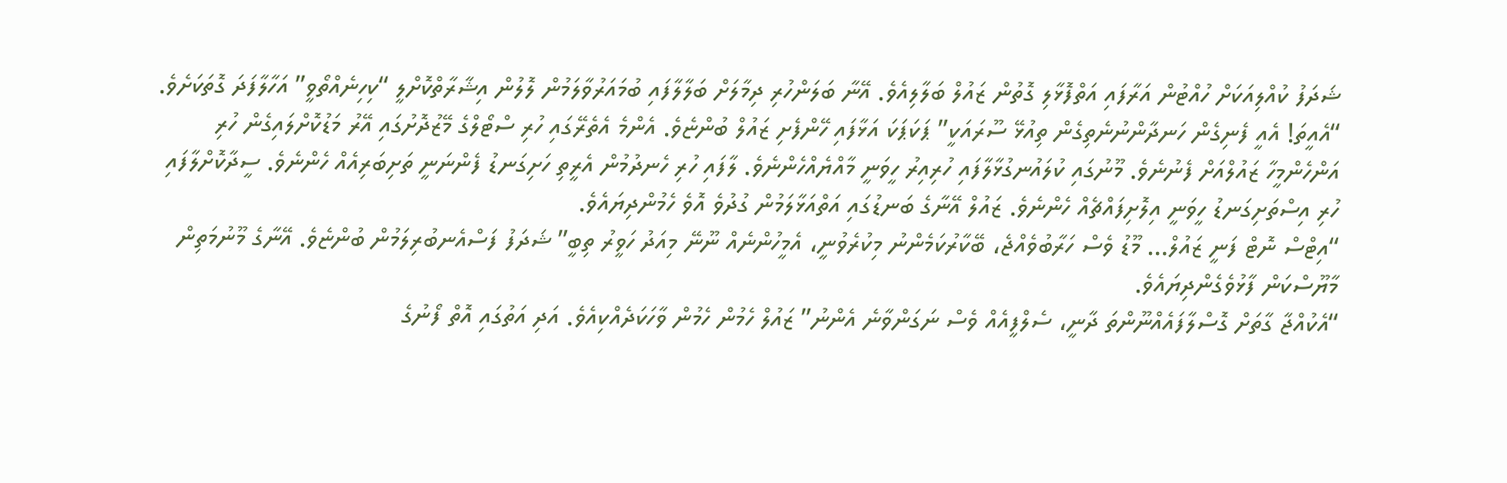ޝަދަފު ކުއްލިއަކަށް ހުއްޓުން އަރާފައި އަތްފޮޅާލި ގޮތުން ޒައުލް ބަލާލިއެވެ. އޭނާ ބަލަންހުރި ދިމާލަށް ބަލާލާފައި ބުމައަރުވާލަމުން ލޮލުން އިޝާރާތްކޮށްލީ “ކިހިނެއްތޯވީ” އަހާލާފަދަ ގޮތަކަށެވެ.
“އެއީތަ! އެއީ ފެނިގެން ހަނދާންނުނެތިގެން ތިއުޅޭ ސޫރައަކީ” ޕަކަޕަކަ އަޅާފައި ހޭންފެށި ޒައުލް ބުންޏެވެ. އެންމެ އެތެރޭގައި ހުރި ސްޓޯލްގެ މޭޒުދޮށުގައި އޭރު މަޑުކޮށްލައިގެން ހުރި އަންހެންމީހާ ޒައުލްއަށް ފެނުނެވެ. މޫނުގައި ކުލައުނގުޅާލާފައި ހުރިއިރު ހީވަނީ މާއްޔެއްހެންނެވެ. ލާފައި ހުރި ހެނދުމުން އެރީތި ހަށިގަނޑު ފެންނަނީ ތަށިބަރިއެއް ހެންނެވެ. ސީދާކޮށްލާފައި ހުރި އިސްތަށިގަނޑު ހީވަނީ އިލޮށިފައްޗެއް ހެންނެވެ. ޒައުލް އޭނާގެ ބަނޑުގައި އަތްއަޅާލަމުން ގުދުވެ އޮވެ ހެމުންދިޔައެވެ.
“އިޓްސް ނޮޓް ފަނީ ޒައުލް… މޫޑު ވެސް ހަރާބުވެއްޖެ، ބޭކާރުކަމެންނު މިކުރެވުނީ، އެމީހުންނެއް ނޫނޭ މިއަދު ހަވީރު ތިބީ” ޝަދަފު ފަސްއެނބުރިލަމުން ބުންޏެވެ. އޭނާގެ މޫނުމަތިން މާޔޫސްކަން ފާޅުވެގެންދިޔައެވެ.
“އެކުއްޖާ ގާތަށް ގޮސްލާފައެއްނޫންތަ ދާނީ، ސެލްފީއެއް ވެސް ނަގަންވާނެ އެންނު” ޒައުލް ހެމުން ހެމުން ވާހަކަދެއްކިއެވެ. އަދި އަތުގައި އޮތް ފޯނުގެ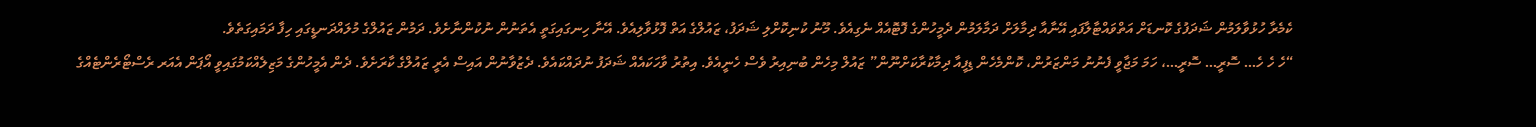ކެމެރާ ހުޅުވާލަމުން ޝަދަފުގެ ކޮނޑަށް އަތްވައްޓާލާފައި އޭނާއާ ދިމާލަށް ދަމާލަމުން ދެމީހުންގެ ފޮޓޮއެއް ނެގިއެވެ. މޫނު ކުނިކޮށްލި ޝަދަފު، ޒައުލްގެ އަތް ފޮޅުވާލިއެވެ. އޭނާ ހިނގައިގަތީ އެތަނުން ނުކުންނާށެވެ. ދަމުން ޒައުލްގެ މުލައްދަނޑީގައި ހިފާ ދަމައިގަތެވެ.
“ހެ ހެ ހެ… ސޮރީ… ސޮރީ…، ހަމަ މަޖާވީ ފެނުނު މަންޒަރުން، ކޮންމެހެން ޑިފީއާ ދިމާކުރާކަށްނޫން” ޒައުލް މިހެން ބުނިއިރު ވެސް ހެނީއެވެ. އިތުރު ވާހަކައެއް ޝަދަފު ނުދައްކައެވެ. ދެޒުވާނުން އައިސް އެރީ ޒައުލްގެ ކާރަށެވެ. ދެން އެމީހުންގެ މަޒިލެއްކަމުގައިވީ އޯޕަން އެއަރ ރެސްޓޯރެންޓެއްގެ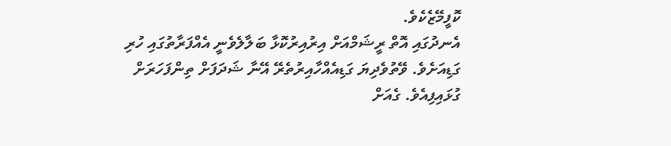ކޮފީމޭޒެކެވެ.
އެނދުގައި އޮތް ރީޝަމްއަށް އިރުއިރުކޮޅާ ބަލާލެވެނީ އެއްފަރާތުގައި ހުރި ގަޑިއަށެވެ. ވޭތުވެދިޔަ ގަޑިއެއްހާއިރުތެރޭ އޭނާ ޝަދަފަށް ތިންފަހަރަށް ގުޅައިފިއެވެ. ގެއަށް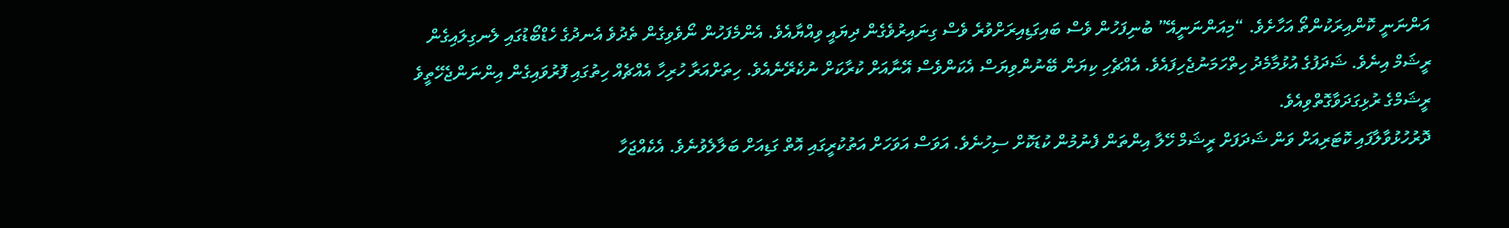އަންނަނީ ކޮންއިރަކުންތޯ އަހާށެވެ. “މިއަންނަނީއޭ” ބުނިފަހުން ވެސް ބައިގަޑިއިރަށްވުރެ ވެސް ގިނައިރުވެގެން ދިޔައީ ވިއްޔާއެވެ. އެންމެފަހުން ނޯވެވިގެން ތެދުވެ އެނދުގެ ހެޑްބޯޑުގައި ލެނގިލައިގެން ރީޝަމް އިނެވެ. ޝަދަފުގެ އުޅުމާމެދު ހިތްހަމަނުޖެހިފައެވެ. އެއްޗެހި ކިޔަން ބޭނުންވިޔަސް އެކަންވެސް އޭނާއަށް ކުރާކަށް ނުކެރޭނެއެވެ. ހިތަށްއަރާ ހުރިހާ އެއްޗެއް ހިތުގައި ފޮރުވައިގެން އިންނަންޖެހޭތީވެ ރީޝަމްގެ ރުޅިގަދަވާގޮތްވިއެވެ.
ދޮރުހުޅުވާލާފައި ކޮޓަރިއަށް ވަން ޝަދަފަށް ރީޝަމް ހޭލާ އިންތަން ފެނުމުން ކުޑަކޮށް ސިހުނެވެ. އަވަސް އަވަހަށް އަތުކުރީގައި އޮތް ގަޑިއަށް ބަލާލެވުނެވެ. އެކެއްޖަހާ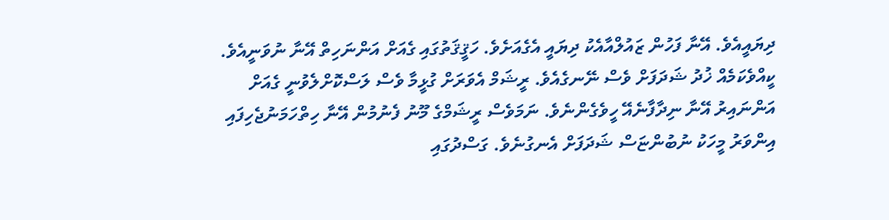ދިޔައީއެވެ. އޭނާ ފަހުން ޒައުލްއާއެކު ދިޔައީ އެގެއަށެވެ. ހަޤީޤަތުގައި ގެއަށް އަންނަހިތް އޭނާ ނުވަނީއެވެ. ކީއްވެކަމެއް ޚުދު ޝަދަފަށް ވެސް ނޭނގެއެވެ. ރީޝަމް އެވަރަށް ގުޅީމާ ވެސް ލަސްކޮށްލެވުނީ ގެއަށް އަންނައިރު އޭނާ ނިދާފާނެއޭ ހީވެގެންނެވެ. ނަމަވެސް ރީޝަމްގެ މޫނު ފެނުމުން އޭނާ ހިތްހަމަނުޖެހިފައި އިންވަރު މީހަކު ނުބުންޏަސް ޝަދަފަށް އެނގުނެވެ. ގަސްދުގައި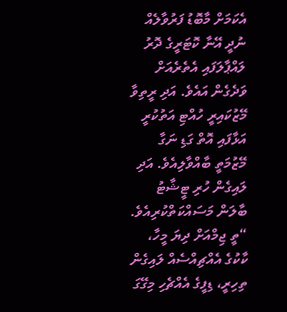އެކަމަށް މާބޮޑު ފަރުވާލެއް ނުދީ އޭނާ ކޮޓަރީގެ ދޮރު ލައްޕާލަފައި އެތެރެއަށް ވަދެގެން އައެވެ. އަދި ރީތިވާ މޭޒުކައިރީ ހުއްޓި އަތުކުރީ އަޅާފައި އޮތް ގަޑި ނަގާ މޭޒުމަތީ ބާއްވާލިއެވެ. އަދި ލައިގެން ހުރި ޓީޝާޓު ބާލަން މަސައްކަތްކުރިއެވެ.
“ތީ ޖިމްއަށް ދިޔަ މީހާ، ކާކުގެ އެއްޗިއްސެއް ލައިގެން ތިހިރީ، ޑިފީގެ އެއްޗެހި މިގޭގަ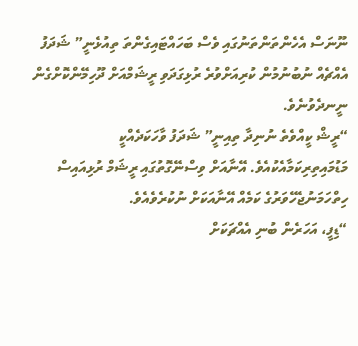ނޫނަސް އެހެންތަންތަނުގައި ވެސް ބަހައްޓައިގެންތަ ތިއުޅެނީ” ޝަދަފު އެއްޗެއް ނުބުނުމުން ކުރިއަށްވުރެ ރުޅިގަދަވި ރީޝަމްއަށް ދޫހިމޭންކޮށްގެން ނީނދެވުނެވެ.
“ރީޝް ކީއްވެތެ ނުނިދާ ތިއިނީ” ޝަދަފު ވާހަކަދެއްކީ މަޑުމައިތިރިކަމާއެކުއެވެ. އޭނާއަށް ވިސްނޭގޮތުގައި ރީޝަމް ރުޅިއައިސް ހިތްހަމަނުޖެހޭވަރުގެ ކަމެއް އޭނާއަކަށް ނުކުރެވެއެވެ.
“ޑިފީ، އަހަރެން ބުނި އެއްޗަކަށް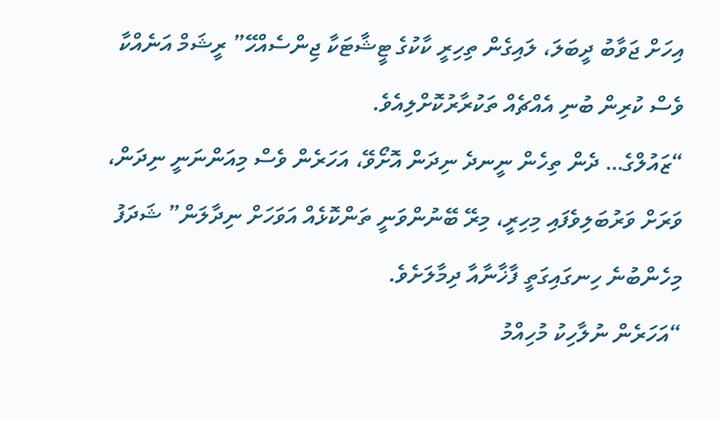އިހަށް ޖަވާބު ދީބަލަ، ލައިގެން ތިހިރީ ކާކުގެ ޓީޝާޓަކާ ޖިންސެއްހޭ” ރީޝަމް އަނެއްކާ ވެސް ކުރިން ބުނި އެއްޗެއް ތަކުރާރުކޮށްލިއެވެ.
“ޒައުލްގެ… ދެން ތިހެން ނީނދެ ނިދަން އޮށޯވޭ، އަހަރެން ވެސް މިއަންނަނީ ނިދަން، ވަރަށް ވަރުބަލިވެފައި މިހިރީ، މިރޭ ބޭނުންވަނީ ތަންކޮޅެއް އަވަހަށް ނިދާލަން” ޝަދަފު މިހެންބުނެ ހިނގައިގަތީ ފާޚާނާއާ ދިމާލަށެވެ.
“އަހަރެން ނުލާހިކު މުހިއްމު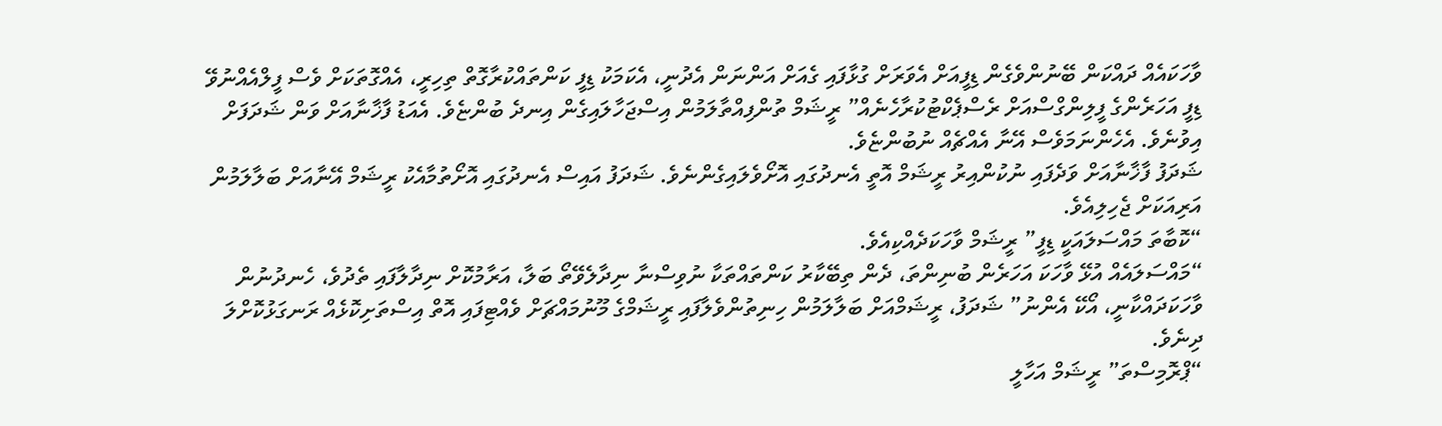ވާހަކައެއް ދައްކަން ބޭނުންވެގެން ޑިފީއަށް އެވަރަށް ގުޅާފައި ގެއަށް އަންނަން އެދުނީ، އެކަމަކު ޑިފީ ކަންތައްކުރާގޮތް ތިހިރީ، އެއްގޮތަކަށް ވެސް ފީލްއެއްނުވޭ ޑިފީ އަހަރެންގެ ފީލިންގްސްއަށް ރެސްޕެކްޓުކުރާހެނެއް” ރީޝަމް ތުންފިއްތާލަމުން އިސްޖަހާލައިގެން އިނދެ ބުންޏެވެ. އެއަޑު ފާޚާނާއަށް ވަން ޝަދަފަށް އިވުނެވެ. އެހެންނަމަވެސް އޭނާ އެއްޗެއް ނުބުންޏެވެ.
ޝަދަފު ފާޚާނާއަށް ވަދެފައި ނުކުންއިރު ރީޝަމް އޮތީ އެނދުގައި އޮށޯވެލައިގެންނެވެ. ޝަދަފު އައިސް އެނދުގައި އޮށޯތުމާއެކު ރީޝަމް އޭނާއަށް ބަލާލަމުން އަރިއަކަށް ޖެހިލިއެވެ.
“ކޮބާތަ މައްސަލައަކީ ޑިފީ” ރީޝަމް ވާހަކަދެއްކިއެވެ.
“މައްސަލައެއް އުޅޭ ވާހަކަ އަހަރެން ބުނިންތަ، ދެން ތިބޭކާރު ކަންތައްތަކާ ނުވިސްނާ ނިދާލެވޭތޯ ބަލާ، އަރާމުކޮށް ނިދާލާފައި ތެދުވެ، ހެނދުނުން ވާހަކަދައްކާނީ، އޯކޭ އެންނު” ޝަދަފު، ރީޝަމްއަށް ބަލާލަމުން ހިނިތުންވެލާފައި ރީޝަމްގެ މޫނުމައްޗަށް ވެއްޓިފައި އޮތް އިސްތަށިކޮޅެއް ރަނގަޅުކޮށްލަ ދިނެވެ.
“ޕްރޮމިސްތަ” ރީޝަމް އަހާލީ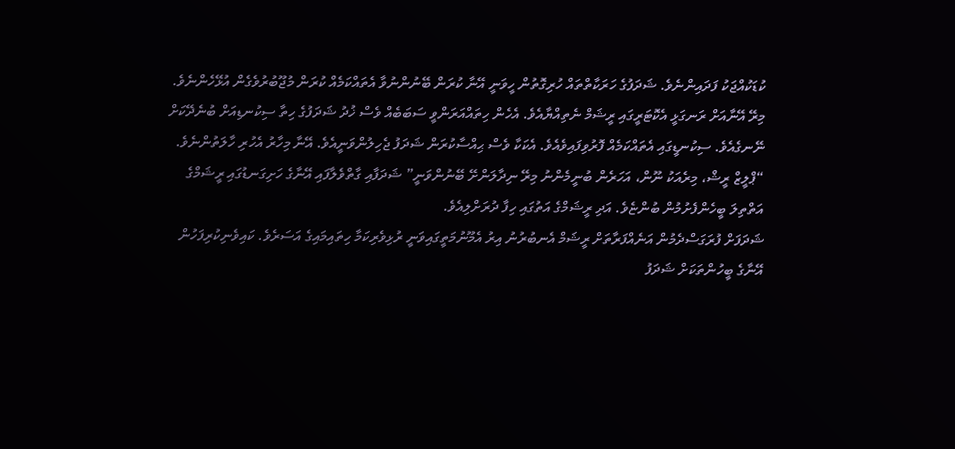ކުޑަކުއްޖަކު ފަދައިންނެވެ. ޝަދަފުގެ ހަރަކާތްތައް ހުރިގޮތުން ހީވަނީ އޭނާ ކުރަން ބޭނުންނުވާ އެތައްކަމެއް ކުރަން މުޖޫބުރުވެގެން އުޅޭހެންނެވެ. މިރޭ އޭނާއަށް ރަނގަޅީ އެކޮޓަރީގައި ރީޝަމް ނެތިއްޔާއެވެ. އެހެން ހިތައްއަރަންވީ ސަބަބެއް ވެސް ޚުދު ޝަދަފުގެ ހިތާ ސިކުނޑިއަށް ބުނެދޭކަށް ނޭނގެއެވެ. ސިކުނޑީގައި އެތައްކަމެއް ފޮރުވިފައިވެއެވެ. އެކަކާ ވެސް ޙިއްސާކުރަން ޝަދަފު ޖެހިލުންވަނީއެވެ. އޭނާ މިހާރު އެހުރި ހާލަތުންނެވެ.
“ޕްލީޒް ރީޝް، މިރެއަކު ނޫން، އަހަރެން ބުނީމެންނު މިރޭ ނިދާލަންށޭ ބޭނުންވަނީ” ޝަދަފާއި ގާތްވެލާފައި އޭނާގެ ހަށިގަނޑުގައި ރީޝަމްގެ އަތްތިލަ ބީހެންފެށުމުން ބުންޏެވެ. އަދި ރީޝަމްގެ އަތުގައި ހިފާ ދުރަށްލިއެވެ.
ޝަދަފަށް ފުރަގަސްދެމުން އަނެއްފަރާތަށް ރީޝަމް އެނބުރުނު އިރު އެމޫނުމަތީގައިވަނީ ރުޅިވެރިކަމާ ހިތައިމައިގެ އަސަރެވެ. ކައިވެނިކުރިފަހުން އޭނާގެ ބީހުންތަކަށް ޝަދަފު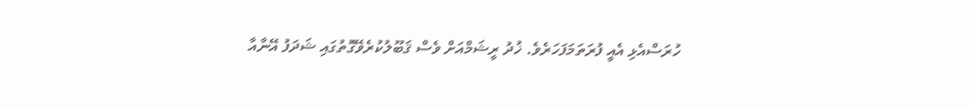ހުރަސްއެޅި އެއީ ފުރަތަމަފަހަރެވެ. ޚުދު ރީޝަމްއަށް ވެސް ޤަބޫލުކުރެވޭގޮތުގައި ޝަދަފު އޭނާއާ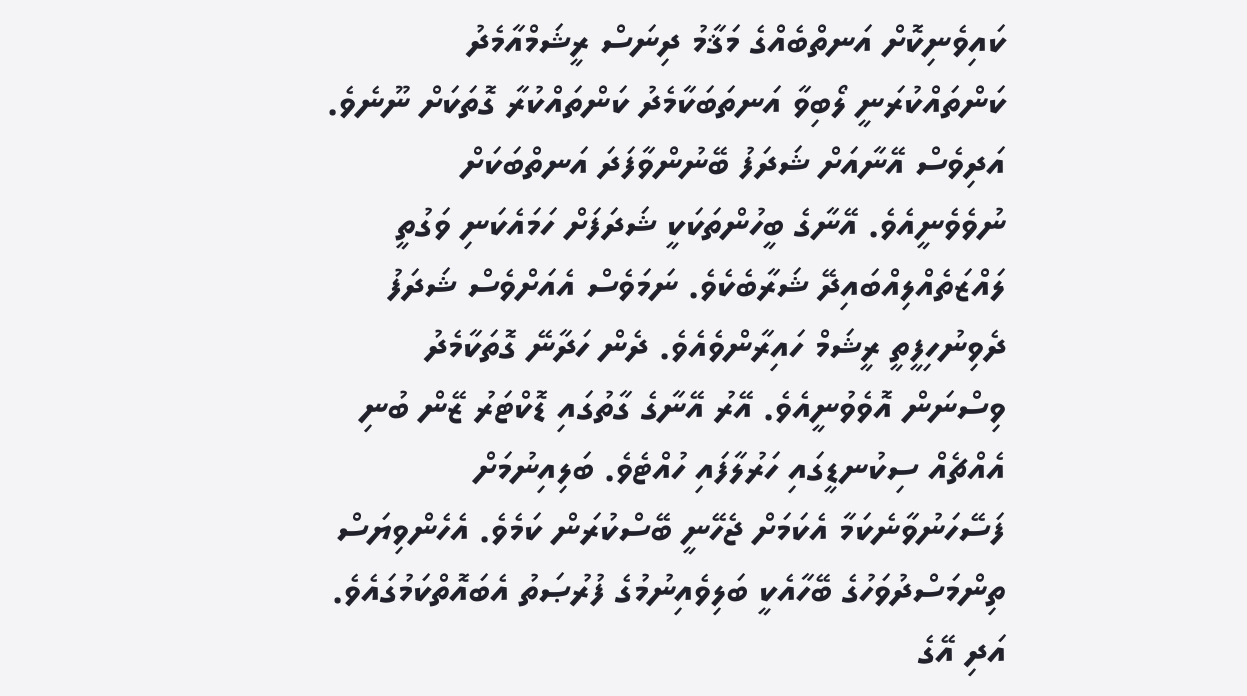ކައިވެނިކޮށް އަނތްބެއްގެ މަޤާމު ދިނަސް ރީޝަމްއާމެދު ކަންތައްކުރަނީ ލޯބިވާ އަނތަބަކާމެދު ކަންތައްކުރާ ގޮތަކަށް ނޫނެވެ. އަދިވެސް އޭނާއަށް ޝަދަފު ބޭނުންވާފަދަ އަނތްބަކަށް ނުވެވެނީއެވެ. އޭނާގެ ބީހުންތަކަކީ ޝަދަފަށް ހަމައެކަނި ވަގުތީ ލައްޒަތެއްލިއްބައިދޭ ޝަރާބެކެވެ. ނަމަވެސް އެއަށްވެސް ޝަދަފު ދެވިނުހިފީތީ ރީޝަމް ހައިރާންވެއެވެ. ދެން ހަދާނޭ ގޮތަކާމެދު ވިސްނަން އޮވެވުނީއެވެ. އޭރު އޭނާގެ ގާތުގައި ޑޮކްޓަރު ޒޭން ބުނި އެއްޗެއް ސިކުނޑީގައި ހަރުލާފައި ހުއްޓެވެ. ބަލިއިނުމަށް ފަސޭހަނުވާނެކަމާ އެކަމަށް ޖެހޭނީ ބޭސްކުރަން ކަމެވެ. އެހެންވިޔަސް ތިންމަސްދުވަހުގެ ބޭހާއެކީ ބަލިވެއިނުމުގެ ފުރުޞަތު އެބައޮތްކަމުގައެވެ. އަދި އޭގެ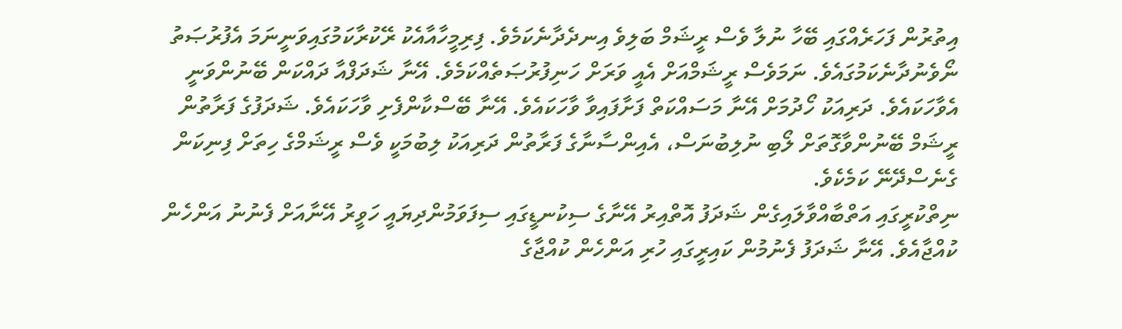އިތުރުން ފަހަރެއްގައި ބޭހާ ނުލާ ވެސް ރީޝަމް ބަލިވެ އިނދެދާނެކަމެވެ. ފިރިމީހާއާއެކު ރޭކުރާކަމުގައިވަނީނަމަ އެފުރުޞަތު ނޯވެނުދާނެކަމުގައެވެ. ނަމަވެސް ރީޝަމްއަށް އެއީ ވަރަށް ހަނިފުރުޞަތެއްކަމެވެ. އޭނާ ޝަދަފްއާ ދައްކަން ބޭނުންވަނީ އެވާހަކައެވެ. ދަރިއަކު ހޯދުމަށް އޭނާ މަސައްކަތް ފަށާފައިވާ ވާހަކައެވެ. އޭނާ ބޭސްކާންފެށި ވާހަކައެވެ. ޝަދަފުގެ ފަރާތުން ރީޝަމް ބޭނުންވާގޮތަށް ލޯބި ނުލިބުނަސް، އެއިންސާނާގެ ފަރާތުން ދަރިއަކު ލިބުމަކީ ވެސް ރީޝަމްގެ ހިތަށް ފިނިކަން ގެނެސްދޭނޭ ކަމެކެވެ.
ނިތްކުރީގައި އަތްބާއްވާލައިގެން ޝަދަފު އޮތްއިރު އޭނާގެ ސިކުނޑީގައި ސިފަވަމުންދިޔައީ ހަވީރު އޭނާއަށް ފެނުނު އަންހެން ކުއްޖާއެވެ. އޭނާ ޝަދަފު ފެނުމުން ކައިރީގައި ހުރި އަންހެން ކުއްޖާގެ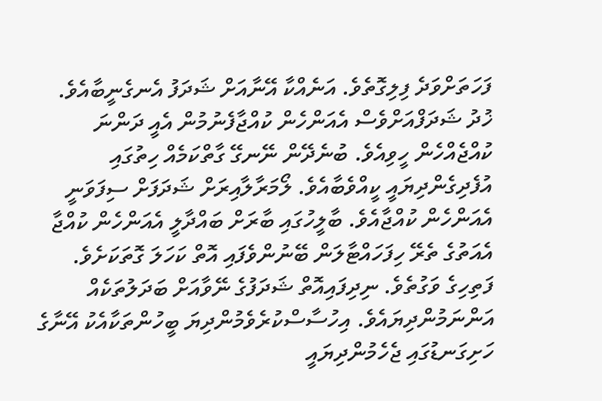ފަހަތަށްވަދެ ފިލިގޮތެވެ. އަނެއްކާ އޭނާއަށް ޝަދަފު އެނގެނީބާއެވެ. ޚުދު ޝަދަފްއަށްވެސް އެއަންހެން ކުއްޖާފެނުމުން އެއީ ދަންނަ ކުއްޖެއްހެން ހީވިއެވެ. ބުނެދޭން ނޭނގޭ ގާތްކަމެއް ހިތުގައި އުފެދިގެންދިޔައީ ކީއްވެބާއެވެ. ލޯމަރާލާއިރަށް ޝަދަފަށް ސިފަވަނީ އެއަންހެން ކުއްޖާއެވެ. ބާލީހުގައި ބާރަށް ބައްދާލީ އެއަންހެން ކުއްޖާ އެއަތުގެ ތެރޭ ހިފަހައްޓާލަން ބޭނުންވެފައި އޮތް ކަހަލަ ގޮތަކަށެވެ.
ފަތިހިގެ ވަގުތެވެ. ނިދިފައިއޮތް ޝަދަފުގެ ނޭވާއަށް ބަދަލުތަކެއް އަންނަމުންދިޔައެވެ. އިހުސާސްކުރެވެމުންދިޔަ ބީހުންތަކާއެކު އޭނާގެ ހަށިގަނޑުގައި ޖެހެމުންދިޔައީ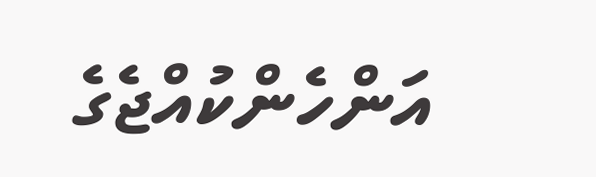އަންހެންކުއްޖެގެ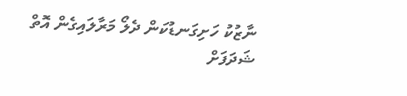ނާޒުކު ހަށިގަނޑުކަން ދެލޯ މަރާލައިގެން އޮތް ޝަދަފަށް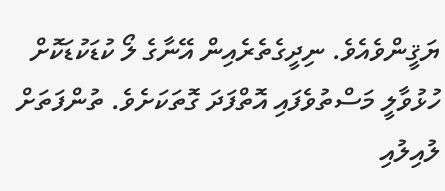ޔަޤީންވެއެވެ. ނިދީގެތެރެއިން އޭނާގެ ލޯ ކުޑަކުޑަކޮށް ހުޅުވާލީ މަސްތުވެފައި އޮތްފަދަ ގޮތަކަށެވެ. ތުންފަތަށް ލުއިލުއި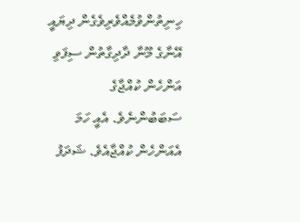ހިނިތުންވުމެއްވެރިވެގެން ދިޔައީ އޭނާގެ މޫނާ ދާދިގާތުން ސިފަވި އަންހެން ކުއްޖާގެ ސަބަބުންނެވެ. އެއީ ހަމަ އެއަންހެން ކުއްޖާއެވެ. ޝަދަފު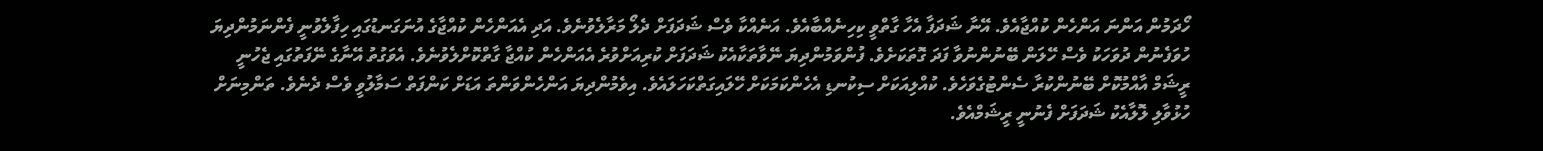ހޯދަމުން އަންނަ އަންހެން ކުއްޖާއެވެ. އޭނާ ޝަދަފާ އެހާ ގާތްވީ ކިހިނެއްބާއެވެ. އަނެއްކާ ވެސް ޝަދަފަށް ދެލޯ މަރާލެވުނެވެ. އަދި އެއަންހެން ކުއްޖާގެ އުނަގަނޑުގައި ހިފާލެވުނީ ފެންނަމުންދިޔަ ހުވަފެނުން ދުވަހަކު ވެސް ހޭލަން ބޭނުންނުވާ ފަދަ ގޮތަކަށެވެ. ފުންވަމުންދިޔަ ނޭވާތަކާއެކު ޝަދަފަށް ކުރިއަށްވުރެ އެއަންހެން ކުއްޖާ ގާތްކޮށްލެވުނެވެ. އެވަގުތު އޭނާގެ ނޭފަތުގައި ޖެހުނީ ރީޝަމް އާއްމުކޮށް ބޭނުންކުރާ ސެންޓުގެވަހެވެ. ކުއްލިއަކަށް ސިކުނޑި އެހެންކަމަކަށް ހޭލައިގަތްކަހަލައެވެ. އިވެމުންދިޔަ އަންހެންވަންތަ އަޑަށް ކަންފަތް ސަމާލުވީ ވެސް ދެނެވެ. ތަންމިނަށް ހުޅުވާލި ލޮލާއެކު ޝަދަފަށް ފެނުނީ ރީޝަމްއެވެ.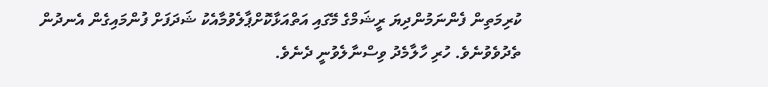ކުރިމަތިން ފެންނަމުންދިޔަ ރީޝަމްގެ މޭގައި އަތްއަޅާކޮށްޕާލެވުމާއެކު ޝަދަފަށް ފުންމައިގެން އެނދުން ތެދުވެވުނެވެ. ހުރި ހާލާމެދު ވިސްނާލެވުނީ ދެނެވެ.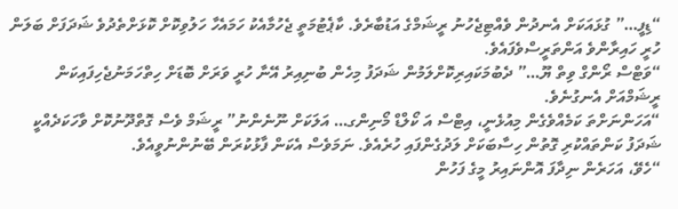“ޑިފީ…” ގުޅައަކަށް އެނދުން ވެއްޓިޖެހުނު ރީޝަމްގެ އަޑުބާރެވެ. ކާޕެޓުމަތީ ޖެހުމާއެކު ހަމައެހާ ހަލުވިކޮށް ކޮޅަށްތެދުވެ ޝަދަފަށް ބަލަން ހުރީ ހައިރާންވެ އަންތަރީސްވެފައެވެ.
“ވަޓްސް ރޯންގް ވިތް ޔޫ…” ދެބުމަކައިރިކޮށްލަމުން ޝަދަފު މިހެން ބުނިއިރު އޭނާ ހުރީ ވަރަށް ބޮޑަށް ހިތްހަމަނުޖެހިފައިކަން ރީޝަމްއަށް އެނގުނެވެ.
“އަހަންނަށްތަ ކަމެއްވެގެން މިއުޅެނީ، އިޓްސް އަ ކޯލްޑް މޯނިންގ… އަލަކަށް ނޫނެންނު” ރީޝަމް ވެސް ގޮތްދޫނުކޮށް ވާހަކަދެއްކީ ޝަދަފު ކަންތައްކުރި ގޮތުން ހިސާބަކަށް ލަދުގެންފައި ހުރެއެވެ. ނަމަވެސް އެކަން ފާޅުކުރަން ބޭނުންނުވީއެވެ.
“ހެވޭ، އަހަރެން ނިދާފަ އޮންނައިރު މީގެ ފަހުން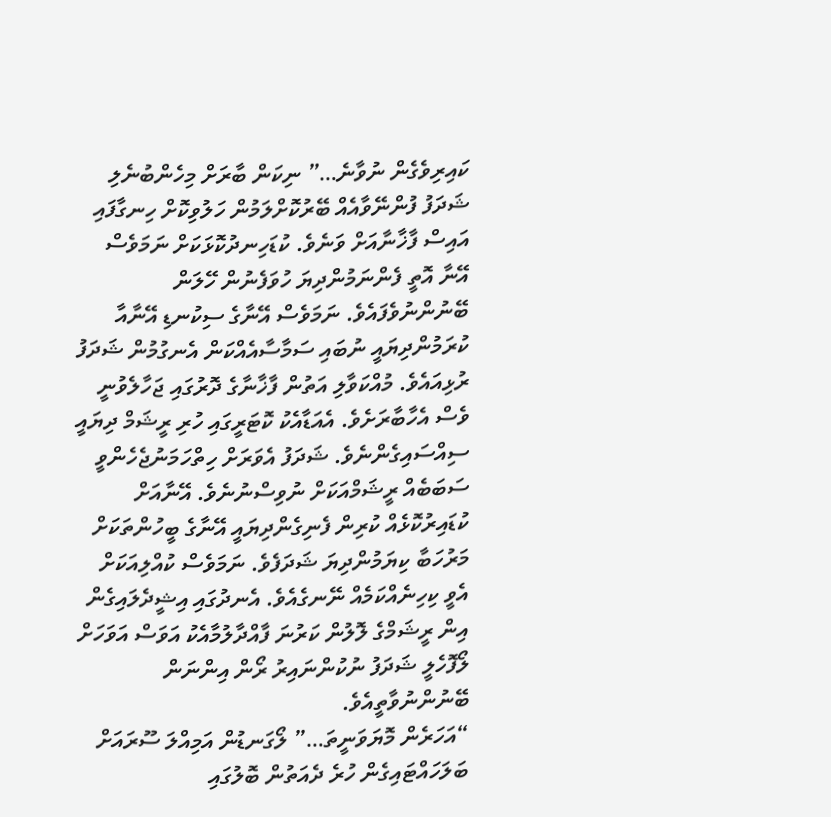ކައިރިވެގެން ނުވާނެ…” ނިކަން ބާރަށް މިހެންބުނެލި ޝަދަފު ފުންނޭވާއެއް ބޭރުކޮށްލަމުން ހަލުވިކޮށް ހިނގާފައި އައިސް ފާޚާނާއަށް ވަނެވެ. ކުޑަހިނދުކޮޅަކަށް ނަމަވެސް އޭނާ އޮތީ ފެންނަމުންދިޔަ ހުވަފެނުން ހޭލަން ބޭނުންނުވެފައެވެ. ނަމަވެސް އޭނާގެ ސިކުނޑި އޭނާއާ ކުރަމުންދިޔައީ ނުބައި ސަމާސާއެއްކަން އެނގުމުން ޝަދަފު ރުޅިއައެވެ. މުއްކަވާލި އަތުން ފާޚާނާގެ ދޮރުގައި ޖަހާލެވުނީ ވެސް އެހާބާރަށެވެ. އެއަޑާއެކު ކޮޓަރީގައި ހުރި ރީޝަމް ދިޔައީ ސިއްސައިގެންނެވެ. ޝަދަފު އެވަރަށް ހިތްހަމަނުޖެހެންވީ ސަބަބެއް ރީޝަމްއަކަށް ނުވިސްނުނެވެ. އޭނާއަށް ކުޑައިރުކޮޅެއް ކުރިން ފެނިގެންދިޔައީ އޭނާގެ ބީހުންތަކަށް މަރުހަބާ ކިޔަމުންދިޔަ ޝަދަފެވެ. ނަމަވެސް ކުއްލިއަކަށް އެވީ ކިހިނެއްކަމެއް ނޭނގެއެވެ. އެނދުގައި އިޝީދެލައިގެން އިން ރީޝަމްގެ ލޮލުން ކަރުނަ ފާއްދާލުމާއެކު އަވަސް އަވަހަށް ލޯފޮހެލީ ޝަދަފު ނުކުންނައިރު ރޯން އިންނަން ބޭނުންނުވާތީއެވެ.
“އަހަރެން މޮޔަވަނީތަ…” ލޯގަނޑުން އަމިއްލަ ސޫރައަށް ބަލަހައްޓައިގެން ހުރެ ދެއަތުން ބޮލުގައި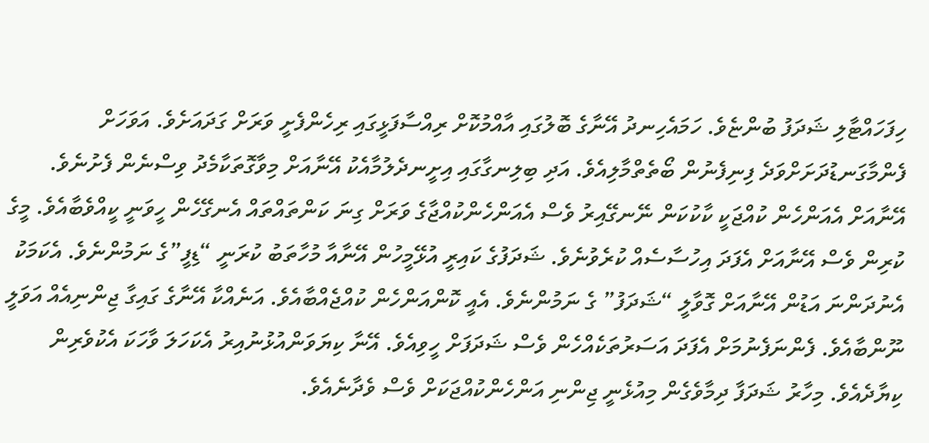ހިފަހައްޓާލި ޝަދަފު ބުންޏެވެ. ހަމައެހިނދު އޭނާގެ ބޮލުގައި އާއްމުކޮށް ރިއްސާފަޅީގައި ރިހެންފެށީ ވަރަށް ގަދައަށެވެ. އަވަހަށް ފެންމާގަނޑުދަށަށްވަދެ ފިނިފެނުން ބޯތެތްމާލިއެވެ. އަދި ބިލިނގާގައި އިށީނދެލުމާއެކު އޭނާއަށް މިވާގޮތަކާމެދު ވިސްނެން ފެށުނެވެ. އޭނާއަށް އެއަންހެން ކުއްޖަކީ ކާކުކަން ނޭނގޭއިރު ވެސް އެއަންހެންކުއްޖާގެ ވަރަށް ގިނަ ކަންތައްތައް އެނގޭހެން ހީވަނީ ކީއްވެބާއެވެ. މީގެ ކުރިން ވެސް އޭނާއަށް އެފަދަ އިހުސާސެއް ކުރެވުނެވެ. ޝަދަފުގެ ކައިރީ އުޅޭމީހުން އޭނާއާ މުހާތަބު ކުރަނީ “ޑިފީ”ގެ ނަމުންނެވެ. އެކަމަކު އެނުދަންނަ އަޑުން އޭނާއަށް ގޮވާލީ “ޝަދަފު” ގެ ނަމުންނެވެ. އެއީ ކޮންއަންހެން ކުއްޖެއްބާއެވެ. އަނެއްކާ އޭނާގެ ގައިގާ ޖިންނިއެއް އަވަލީ ނޫންބާއެވެ. ފެންނަފެނުމަށް އެފަދަ އަސަރުތަކެއްހެން ވެސް ޝަދަފަށް ހީވިއެވެ. އޭނާ ކިޔަވަންއުޅުނުއިރު އެކަހަލަ ވާހަކަ އެކުވެރިން ކިޔާދެއެވެ. މިހާރު ޝަދަފާ ދިމާވެގެން މިއުޅެނީ ޖިންނި އަންހެންކުއްޖަކަށް ވެސް ވެދާނެއެވެ.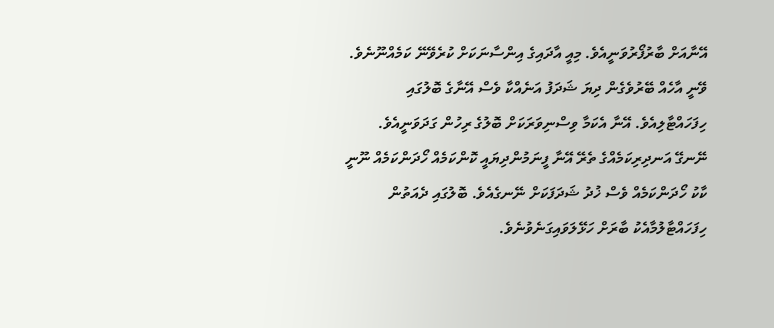އޭނާއަށް ބާރުފޯރުވަނީއެވެ. މިއީ އާދައިގެ އިންސާނަކަށް ކުރެވޭނޭ ކަމެއްނޫނެވެ. ވޭނީ އާހެއް ބޭރުވެގެން ދިޔަ ޝަދަފު އަނެއްކާ ވެސް އޭނާގެ ބޮލުގައި ހިފަހައްޓާލިއެވެ. އޭނާ އެކަމާ ވިސްނިވަރަކަށް ބޮލުގެ ރިހުން ގަދަވަނީއެވެ. ނޭނގޭ އަނދިރިކަމެއްގެ ތެރޭ އޭނާ ފީނަމުންދިޔައީ ކޮންކަމެއް ހޯދަންކަމެއް ނޫނީ ކާކު ހޯދަންކަމެއް ވެސް ޚުދު ޝަދަފަކަށް ނޭނގެއެވެ. ބޮލުގައި ދެއަތުން ހިފަހައްޓާލުމާއެކު ބާރަށް ހަޅޭލަވައިގަނެވުނެވެ.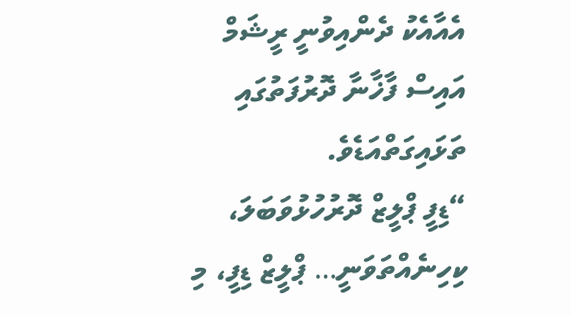އެއާއެކު ދެންއިވުނީ ރީޝަމް އައިސް ފާޚާނާ ދޮރުފަތުގައި ތަޅައިގަތްއަޑެވެ.
“ޑިފީ ޕްލީޒް ދޮރުހުޅުވަބަލަ، ކިހިނެއްތަވަނީ… ޕްލީޒް ޑިފީ، މި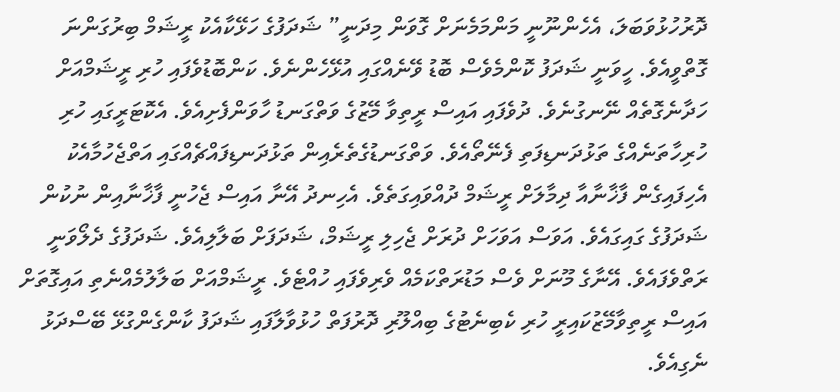ދޮރުހުޅުވަބަލަ، އެހެންނޫނީ މަންމަމެނަށް ގޮވަން މިދަނީ” ޝަދަފުގެ ހަޅޭކާއެކު ރީޝަމް ބިރުގަންނަ ގޮތްވީއެވެ. ހީވަނީ ޝަދަފު ކޮންމެވެސް ބޮޑު ވޭނެއްގައި އުޅޭހެންނެވެ. ކަންބޮޑުވެފައި ހުރި ރީޝަމްއަށް ހަދާނެގޮތެއް ނޭނގުނެވެ. ދުވެފައި އައިސް ރީތިވާ މޭޒުގެ ވަތްގަނޑު ހާވަންފެށިއެވެ. އެކޮޓަރީގައި ހުރި ހުރިހާތަނެއްގެ ތަޅުދަނޑިފަތި ފެނޭތޯއެވެ. ވަތްގަނޑުގެތެރެއިން ތަޅުދަނޑިފައްޗެއްގައި އަތްޖެހުމާއެކު އެހިފައިގެން ފާޚާނާއާ ދިމާލަށް ރީޝަމް ދުއްވައިގަތެވެ. އެހިނދު އޭނާ އައިސް ޖެހުނީ ފާޚާނާއިން ނުކުން ޝަދަފުގެ ގައިގައެވެ. އަވަސް އަވަހަށް ދުރަށް ޖެހިލި ރީޝަމް، ޝަދަފަށް ބަލާލިއެވެ. ޝަދަފުގެ ދެލޯވަނީ ރަތްވެފައެވެ. އޭނާގެ މޫނަށް ވެސް މަޑުރަތްކަމެއް ވެރިވެފައި ހުއްޓެވެ. ރީޝަމްއަށް ބަލާލުމެއްނެތި އައިގޮތަށް އައިސް ރީތިވާމޭޒުކައިރީ ހުރި ކެބިނެޓުގެ ބިއްލޫރި ދޮރުފަތް ހުޅުވާލާފައި ޝަދަފު ކާންގެންގުޅޭ ބޭސްދަޅު ނެގިއެވެ.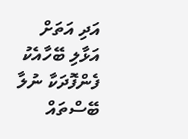އަދި އަތަށް އަޅާލި ބޭހާއެކު ފެންފޮދަކާ ނުލާ ބޭސްތައް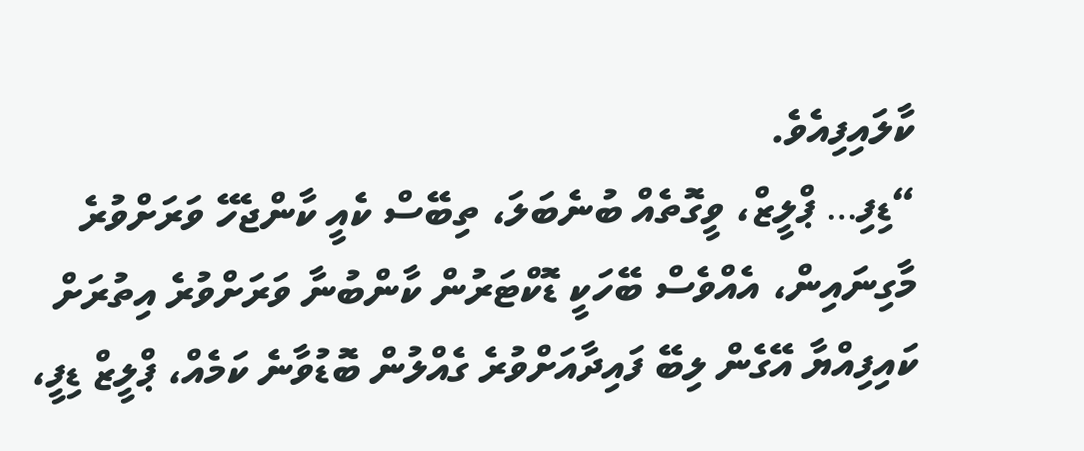ކާލައިފިއެވެ.
“ޑިފި… ޕްލީޒް، ވީގޮތެއް ބުނެބަލަ، ތިބޭސް ކެއީ ކާންޖެހޭ ވަރަށްވުރެ މާގިނައިން، އެއްވެސް ބޭހަކީ ޑޮކްޓަރުން ކާންބުނާ ވަރަށްވުރެ އިތުރަށް ކައިފިއްޔާ އޭގެން ލިބޭ ފައިދާއަށްވުރެ ގެއްލުން ބޮޑުވާނެ ކަމެއް، ޕްލީޒް ޑިފީ،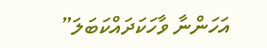އަހަންނާ ވާހަކަދައްކަބަލަ”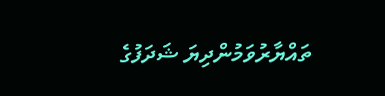ތައްޔާރުވަމުންދިޔަ ޝަދަފުގެ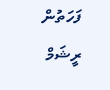ފަހަތުން ރީޝަމް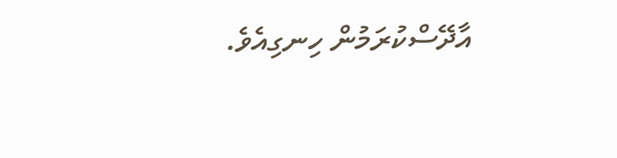އާދޭސްކުރަމުން ހިނގިއެވެ.